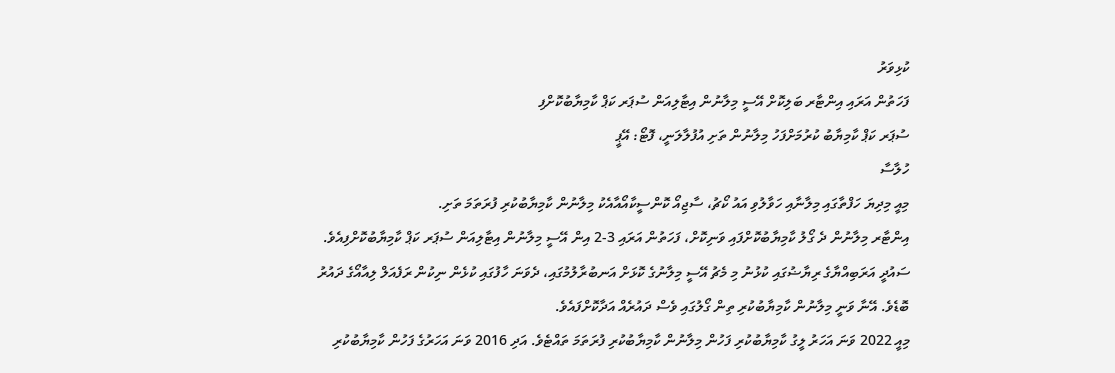ކުޅިވަރު
ފަހަތުން އަރައި އިންޓާރ ބަލިކޮށް އޭސީ މިލާނުން އިޓާލިއަން ސުޕަރ ކަޕް ކާމިޔާބުކޮށްފި
ސުޕަރ ކަޕް ކާމިޔާބު ކުރުމަށްފަހު މިލާނުން ތަށި އުފުލާލަނީ، ފޮޓޯ: އޭޕީ
ހުލާސާ
މިއީ މިދިޔަ ހަފްތާގައި މިލާނާއި ހަވާލުވި އައު ކޯޗު، ސާޖިއޯ ކޮންސީކާއޯއާއެކު މިލާނުން ކާމިޔާބުކުރި ފުރަތަމަ ތަށި.
އިންޓާރ މިލާނުން ދެ ގޯލު ކާމިޔާބުކޮށްފައި ވަނިކޮށް، ފަހަތުން އަރައި 3-2 އިން އޭސީ މިލާނުން އިޓާލިއަން ސުޕަރ ކަޕް ކާމިޔާބުކޮށްފިއެވެ.
ސައުދީ އަރަބިއްޔާގެ ރިޔާޟުގައި ކުޅުނު މި މެޗު އޭސީ މިލާނުގެ ކޮޅަށް އަނބުރާލުމުގައި، ދެވަނަ ހާފުގައި ކުޅެން ނިކުން ރަފެއަލް ލިއާއޯގެ ދައުރު ބޮޑެވެ. އޭނާ ވަނީ މިލާނުން ކާމިޔާބުކުރި ތިން ގޯލުގައި ވެސް ދައުރެއް އަދާކޮށްފައެވެ.
މިއީ 2022 ވަނަ އަހަރު ލީގު ކާމިޔާބުކުރި ފަހުން މިލާނުން ކާމިޔާބުކުރި ފުރަތަމަ ތައްޓެވެ. އަދި 2016 ވަނަ އަހަރުގެ ފަހުން ކާމިޔާބުކުރި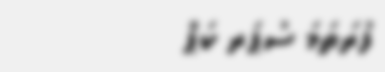ފުރަތަމަ ސުޕަރ ކަޕް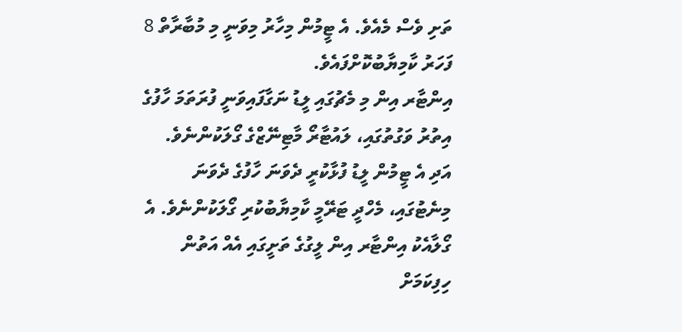ތަށި ވެސް މެއެވެ. އެ ޓީމުން މިހާރު މިވަނީ މި މުބާރާތް 8 ފަހަރު ކާމިޔާބުކޮށްފައެވެ.
އިންޓާރ އިން މި މެޗުގައި ލީޑު ނަގާފައިވަނީ ފުރަތަމަ ހާފުގެ އިތުރު ވަގުތުގައި، ލައުޓާރޯ މާޓިނޭޒްގެ ގޯލަކުންނެވެ. އަދި އެ ޓީމުން ލީޑު ފުޅާކުރީ ދެވަނަ ހާފުގެ ދެވަނަ މިނެޓުގައި، މެހްދީ ޓަރޭމީ ކާމިޔާބުކުރި ގޯލަކުންނެވެ. އެ ގޯލާއެކު އިންޓާރ އިން ލީގުގެ ތަށީގައި އެއް އަތުން ހިފިކަމަށް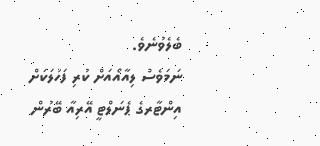ބެލެވުނެވެ.
ނަމަވެސް ލިއާއޯއަށް ކުރި ފަހުލަކަށް އިންޓާރގެ ޕެނަލްޓީ އޭރިއާ ބޭރުން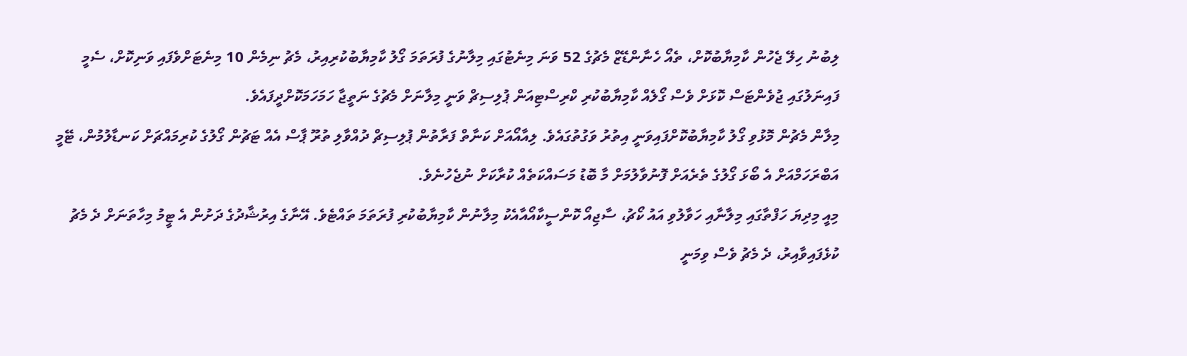ލިބުނު ހިލޭ ޖެހުން ކާމިޔާބުކޮށް، ތެއޯ ހެނާންޑޭޒް މެޗުގެ 52 ވަނަ މިނެޓުގައި މިލާނުގެ ފުރަތަމަ ގޯލު ކާމިޔާބުކުރިއިރު، މެޗު ނިމެން 10 މިނެޓަށްވެފައި ވަނިކޮށް، ސެމީ ފައިނަލުގައި ޖުވެންޓަސް ކޮޅަށް ވެސް ގޯލެއް ކާމިޔާބުކުރި ކްރިސްޓިއަން ޕުލިސިޗް ވަނީ މިލާނަށް މެޗުގެ ނަތީޖާ ހަމަހަމަކޮށްދީފައެވެ.
މިލާން މެޗުން މޮޅުވި ގޯލު ކާމިޔާބުކޮށްފައިވަނީ އިތުރު ވަގުތުގައެވެ. ލިއާއޯއަށް ކަނާތް ފަރާތުން ޕުލިސިޗް ދުއްވާލި ތުރޫ ޕާސް އެއް ޓަޗުން ގޯލުގެ ކުރިމައްޗަށް ކަނޑާލުމުން، ޓޭމީ އަބްރަހަމްއަށް އެ ބޯޅަ ގޯލުގެ ތެރެއަށް ފޮނުވާލުމަށް މާ ބޮޑު މަސައްކަތެއް ކުރާކަށް ނުޖެހުނެވެ.
މިއީ މިދިޔަ ހަފްތާގައި މިލާނާއި ހަވާލުވި އައު ކޯޗު، ސާޖިއޯ ކޮންސީކާއޯއާއެކު މިލާނުން ކާމިޔާބުކުރި ފުރަތަމަ ތައްޓެވެ. އޭނާގެ އިރުޝާދުގެ ދަށުން އެ ޓީމު މިހާތަނަށް ދެ މެޗު ކުޅެފައިވާއިރު، ދެ މެޗު ވެސް ވިމަނީ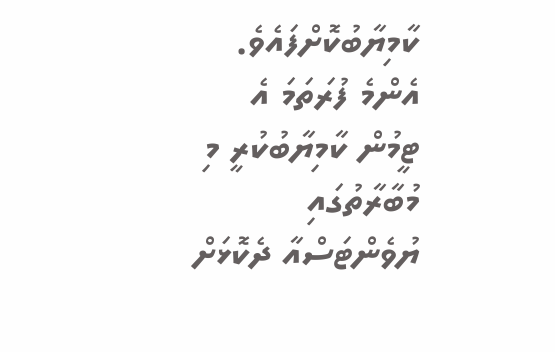ކާމިޔާބުކޮށްފައެވެ. އެންމެ ފުރަތަމަ އެ ޓީމުން ކާމިޔާބުކުރީ މި މުބާރާތުގައި ޔުވެންޓަސްއާ ދެކޮޅަށް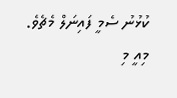ކުޅުނު ސެމީ ފައިނަލް މެޗެވެ.
މިއީ މި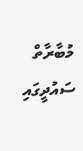މުބާރާތް ސައުދީގައި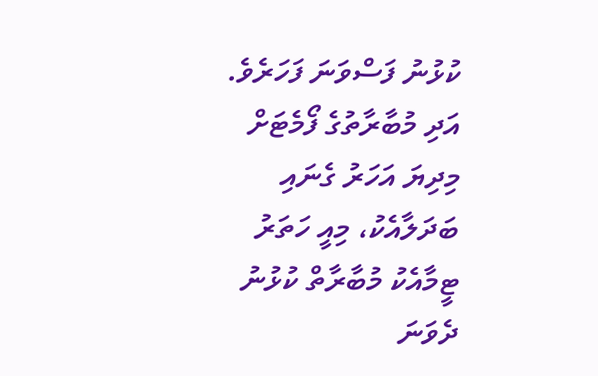ކުޅުނު ފަސްވަނަ ފަހަރެވެ. އަދި މުބާރާތުގެ ފޯމެޓަށް މިދިޔަ އަހަރު ގެނައި ބަދަލާއެކު، މިއީ ހަތަރު ޓީމާއެކު މުބާރާތް ކުޅުނު ދެވަނަ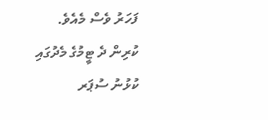ފަހަރު ވެސް މެއެވެ.
ކުރިން ދެ ޓީމުގެ މެދުގައި ކުޅުނު ސުޕަރ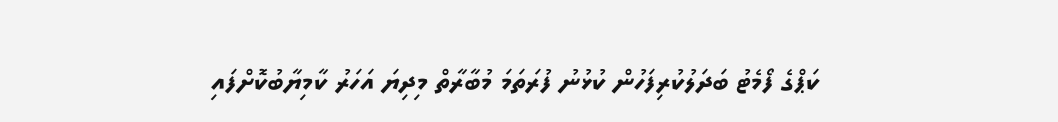ކަޕްގެ ފޯމެޓު ބަދަލުކުރިފަހުން ކުޅުނު ފުރަތަމަ މުބާރާތް މިދިޔަ އަހަރު ކާމިޔާބުކޮށްފައި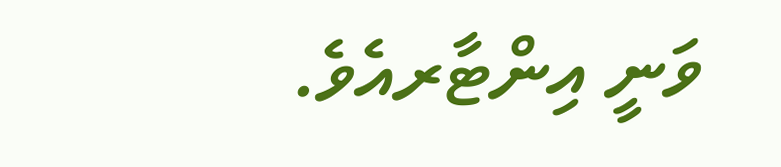ވަނީ އިންޓާރއެވެ.